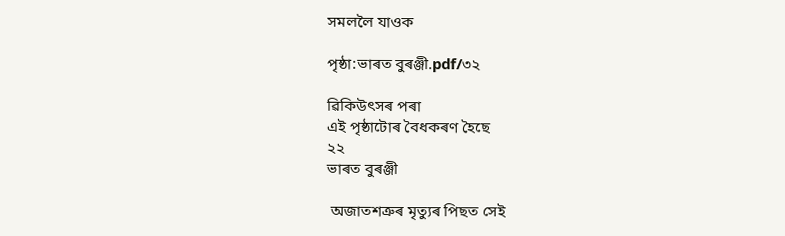সমললৈ যাওক

পৃষ্ঠা:ভাৰত বুৰঞ্জী.pdf/৩২

ৱিকিউৎসৰ পৰা
এই পৃষ্ঠাটোৰ বৈধকৰণ হৈছে
২২
ভাৰত বুৰঞ্জী

 অজাতশত্ৰুৰ মৃত্যুৰ পিছত সেই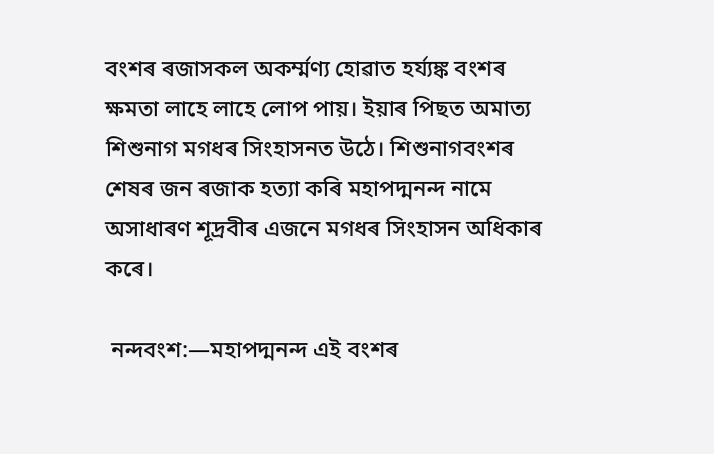বংশৰ ৰজাসকল অকৰ্ম্মণ্য হোৱাত হৰ্য্যঙ্ক বংশৰ ক্ষমতা লাহে লাহে লোপ পায়। ইয়াৰ পিছত অমাত্য শিশুনাগ মগধৰ সিংহাসনত উঠে। শিশুনাগবংশৰ শেষৰ জন ৰজাক হত্যা কৰি মহাপদ্মনন্দ নামে অসাধাৰণ শূদ্ৰবীৰ এজনে মগধৰ সিংহাসন অধিকাৰ কৰে।

 নন্দবংশ:—মহাপদ্মনন্দ এই বংশৰ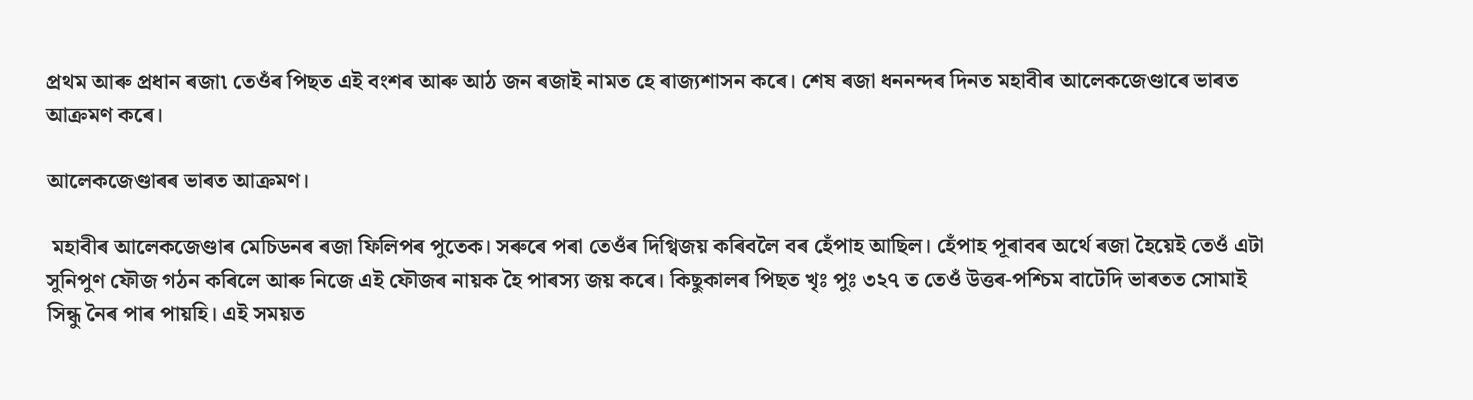প্ৰথম আৰু প্ৰধান ৰজা৷ তেওঁৰ পিছত এই বংশৰ আৰু আঠ জন ৰজাই নামত হে ৰাজ্যশাসন কৰে। শেষ ৰজা ধননন্দৰ দিনত মহাবীৰ আলেকজেণ্ডাৰে ভাৰত আক্ৰমণ কৰে।

আলেকজেণ্ডাৰৰ ভাৰত আক্ৰমণ।

 মহাবীৰ আলেকজেণ্ডাৰ মেচিডনৰ ৰজা ফিলিপৰ পুতেক। সৰুৰে পৰা তেওঁৰ দিগ্বিজয় কৰিবলৈ বৰ হেঁপাহ আছিল। হেঁপাহ পূৰাবৰ অৰ্থে ৰজা হৈয়েই তেওঁ এটা সুনিপুণ ফৌজ গঠন কৰিলে আৰু নিজে এই ফৌজৰ নায়ক হৈ পাৰস্য জয় কৰে। কিছুকালৰ পিছত খৃঃ পুঃ ৩২৭ ত তেওঁ উত্তৰ-পশ্চিম বাটেদি ভাৰতত সোমাই সিন্ধু নৈৰ পাৰ পায়হি। এই সময়ত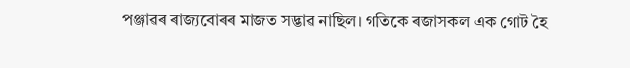পঞ্জাৱৰ ৰাজ্যবোৰৰ মাজত সদ্ভাৱ নাছিল। গতিকে ৰজাসকল এক গোট হৈ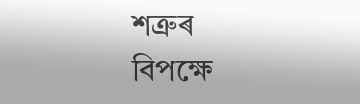শত্ৰুৰ বিপক্ষে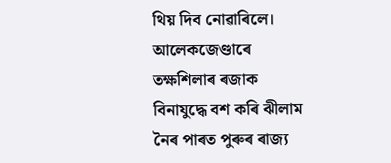থিয় দিব নোৱাৰিলে। আলেকজেণ্ডাৰে তক্ষশিলাৰ ৰজাক বিনাযুদ্ধে বশ কৰি ঝীলাম নৈৰ পাৰত পুৰুৰ ৰাজ্য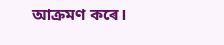আক্ৰমণ কৰে।